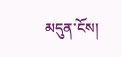མདུན་ངོས།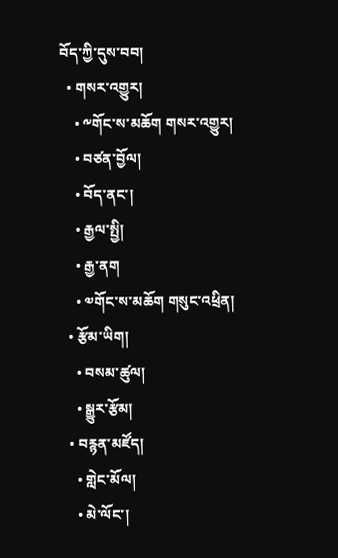བོད་ཀྱི་དུས་བབ།
  • གསར་འགྱུར།
    • ༸གོང་ས་མཆོག གསར་འགྱུར།
    • བཙན་བྱོལ།
    • བོད་ནང་།
    • རྒྱལ་སྤྱི།
    • རྒྱ་ནག
    • ༧གོང་ས་མཆོག གསུང་འཕྲིན།
  • རྩོམ་ཡིག།
    • བསམ་ཚུལ།
    • སྒྱུར་རྩོམ།
  • བརྙན་མཛོད།
    • གླེང་མོལ།
    • མེ་ལོང་།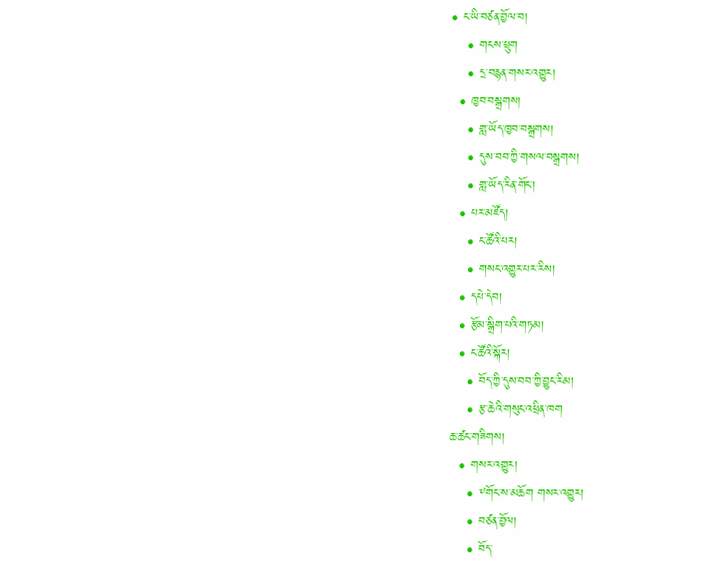• ང་ཡི་བཙན་བྱོལ་བ།
    • གངས་ཕྲུག
    • དྲ་བརྙན་གསར་འགྱུར།
  • ཁྱབ་བསྒྲགས།
    • གླ་ཡོད་ཁྱབ་བསྒྲགས།
    • དུས་བབ་ཀྱི་གསལ་བསྒྲགས།
    • གླ་ཡོད་རིན་གོང་།
  • པར་མཛོད།
    • ང་ཚོའི་པར།
    • གསང་འགྱུར་པར་རིས།
  • དཔེ་དེབ།
  • རྩོམ་སྒྲིག་པའི་གཏམ།
  • ང་ཚོའི་སྐོར།
    • བོད་ཀྱི་དུས་བབ་ཀྱི་བྱུང་རིམ།
    • རྩ་ཆེའི་གསུང་འཕྲིན་ཁག
ཆ་ཚང་གཟིགས།
  • གསར་འགྱུར།
    • ༸གོང་ས་མཆོག གསར་འགྱུར།
    • བཙན་བྱོལ།
    • བོད་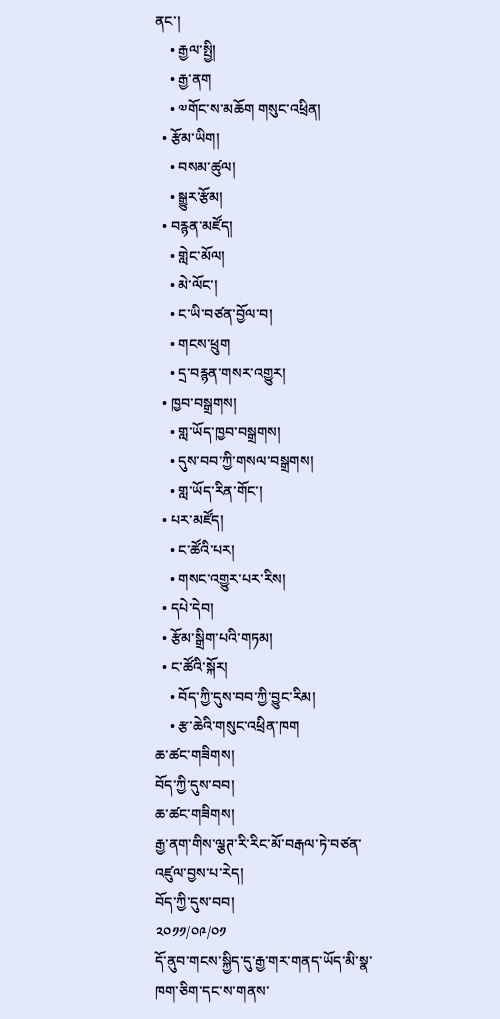ནང་།
    • རྒྱལ་སྤྱི།
    • རྒྱ་ནག
    • ༧གོང་ས་མཆོག གསུང་འཕྲིན།
  • རྩོམ་ཡིག།
    • བསམ་ཚུལ།
    • སྒྱུར་རྩོམ།
  • བརྙན་མཛོད།
    • གླེང་མོལ།
    • མེ་ལོང་།
    • ང་ཡི་བཙན་བྱོལ་བ།
    • གངས་ཕྲུག
    • དྲ་བརྙན་གསར་འགྱུར།
  • ཁྱབ་བསྒྲགས།
    • གླ་ཡོད་ཁྱབ་བསྒྲགས།
    • དུས་བབ་ཀྱི་གསལ་བསྒྲགས།
    • གླ་ཡོད་རིན་གོང་།
  • པར་མཛོད།
    • ང་ཚོའི་པར།
    • གསང་འགྱུར་པར་རིས།
  • དཔེ་དེབ།
  • རྩོམ་སྒྲིག་པའི་གཏམ།
  • ང་ཚོའི་སྐོར།
    • བོད་ཀྱི་དུས་བབ་ཀྱི་བྱུང་རིམ།
    • རྩ་ཆེའི་གསུང་འཕྲིན་ཁག
ཆ་ཚང་གཟིགས།
བོད་ཀྱི་དུས་བབ།
ཆ་ཚང་གཟིགས།
རྒྱ་ནག་གིས་ལྕཊ་རི་རིང་མོ་བརྒལ་ཏེ་བཙན་འཛུལ་བྱས་པ་རེད།
བོད་ཀྱི་དུས་བབ།
༢༠༡༡/༠༩/༠༡
དོ་ནུབ་གངས་སྐྱིད་དུ་རྒྱ་གར་གནད་ཡོད་མི་སྣ་ཁག་ཅིག་དང་ས་གནས་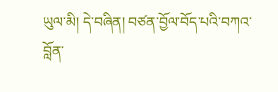ཡུལ་མི། དེ་བཞིན། བཙན་བྱོལ་བོད་པའི་བཀའ་བློན་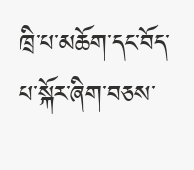ཁྲི་པ་མཆོག་དང་བོད་པ་སྐོར་ཞིག་བཅས་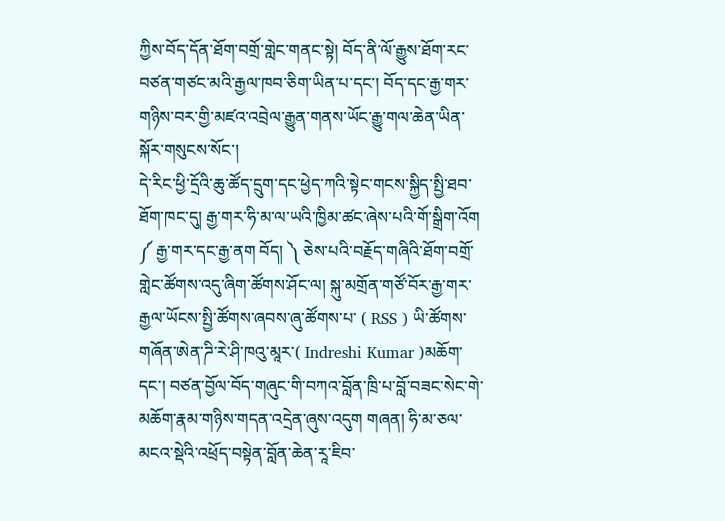ཀྱིས་བོད་དོན་ཐོག་བགྲོ་གླེང་གནང་སྟེ། བོད་ནི་ལོ་རྒྱུས་ཐོག་རང་བཙན་གཙང་མའི་རྒྱལ་ཁབ་ཅིག་ཡིན་པ་དང་། བོད་དང་རྒྱ་གར་གཉིས་བར་གྱི་མཛའ་འབྲེལ་རྒྱུན་གནས་ཡོང་རྒྱུ་གལ་ཆེན་ཡིན་སྐོར་གསུངས་སོང་།
དེ་རིང་ཕྱི་དྲོའི་ཆུ་ཚོད་དྲུག་དང་ཕྱེད་ཀའི་སྟེང་གངས་སྐྱིད་སྤྱི་ཐབ་ཐོག་ཁང་དུ། རྒྱ་གར་ཧི་མ་ལ་ཡའི་ཁྱིམ་ཚང་ཞེས་པའི་གོ་སྒྲིག་འོག ༼ རྒྱ་གར་དང་རྒྱ་ནག བོད། ༽ ཅེས་པའི་བརྗོད་གཞིའི་ཐོག་བགྲོ་གླེང་ཚོགས་འདུ་ཞིག་ཚོགས་ཤོང་ལ། སྐུ་མགྲོན་གཙོ་བོར་རྒྱ་གར་རྒྱལ་ཡོངས་སྤྱི་ཚོགས་ཞབས་ཞུ་ཚོགས་པ་ ( RSS ) ཡི་ཚོགས་གཞོན་ཨེན་ཌི་རེ་ཤི་ཁའུ་མཱར་( Indreshi Kumar )མཆོག་དང་། བཙན་བྱོལ་བོད་གཞུང་གི་བཀའ་བློན་ཁྲི་པ་བློ་བཟང་སེང་གེ་མཆོག་རྣམ་གཉིས་གདན་འདྲེན་ཞུས་འདུག གཞན། ཧི་མ་ཅལ་མངའ་སྡེའི་འཕྲོད་བསྟེན་བློན་ཆེན་རཱ་ཇིབ་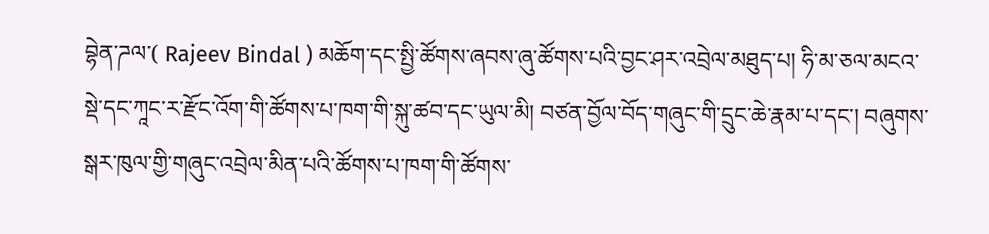བྷེན་ཌལ་( Rajeev Bindal ) མཆོག་དང་སྤྱི་ཚོགས་ཞབས་ཞུ་ཚོགས་པའི་བྱང་ཤར་འབྲེལ་མཐུད་པ། ཧི་མ་ཅལ་མངའ་སྡེ་དང་ཀཱང་ར་རྫོང་འོག་གི་ཚོགས་པ་ཁག་གི་སྐུ་ཚབ་དང་ཡུལ་མི། བཙན་བྱོལ་བོད་གཞུང་གི་དྲུང་ཆེ་རྣམ་པ་དང་། བཞུགས་སྒར་ཁུལ་གྱི་གཞུང་འབྲེལ་མིན་པའི་ཚོགས་པ་ཁག་གི་ཚོགས་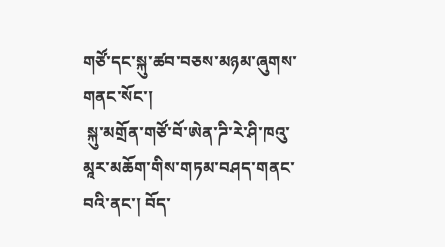གཙོ་དང་སྐུ་ཚབ་བཅས་མཉམ་ཞུགས་གནང་སོང་།
 སྐུ་མགྲོན་གཙོ་བོ་ཨེན་ཌི་རེ་ཤི་ཁའུ་མཱར་མཆོག་གིས་གཏམ་བཤད་གནང་བའི་ནང་། བོད་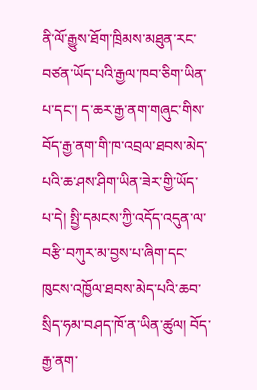ནི་ལོ་རྒྱུས་ཐོག་ཁྲིམས་མཐུན་རང་བཙན་ཡོད་པའི་རྒྱལ་ཁབ་ཅིག་ཡིན་པ་དང་། ད་ཆར་རྒྱ་ནག་གཞུང་གིས་བོད་རྒྱ་ནག་གི་ཁ་འབྲལ་ཐབས་མེད་པའི་ཆ་ཤས་ཤིག་ཡིན་ཟེར་གྱི་ཡོད་པ་དེ། སྤྱི་དམངས་ཀྱི་འདོད་འདུན་ལ་བརྩི་བཀུར་མ་བྱས་པ་ཞིག་དང་ཁུངས་འཁྱོལ་ཐབས་མེད་པའི་ཆབ་སྲིད་ཧམ་བཤད་ཁོ་ན་ཡིན་ཚུལ། བོད་རྒྱ་ནག་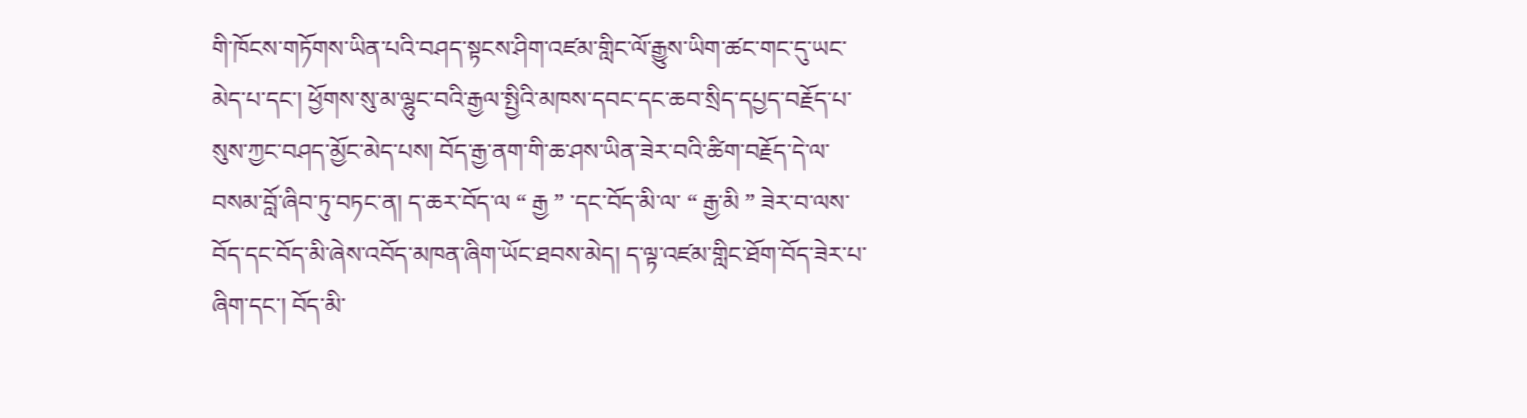གི་ཁོངས་གཏོགས་ཡིན་པའི་བཤད་སྟངས་ཤིག་འཛམ་གླིང་ལོ་རྒྱུས་ཡིག་ཚང་གང་དུ་ཡང་མེད་པ་དང་། ཕྱོགས་སུ་མ་ལྷུང་བའི་རྒྱལ་སྤྱིའི་མཁས་དབང་དང་ཆབ་སྲིད་དཔྱད་བརྗོད་པ་སུས་ཀྱང་བཤད་མྱོང་མེད་པས། བོད་རྒྱ་ནག་གི་ཆ་ཤས་ཡིན་ཟེར་བའི་ཚིག་བརྗོད་དེ་ལ་བསམ་བློ་ཞིབ་ཏུ་བཏང་ན། ད་ཆར་བོད་ལ “ རྒྱ ” ་དང་བོད་མི་ལ་ “ རྒྱ་མི ” ཟེར་བ་ལས་བོད་དང་བོད་མི་ཞེས་འབོད་མཁན་ཞིག་ཡོང་ཐབས་མེད། ད་ལྟ་འཛམ་གླིང་ཐོག་བོད་ཟེར་པ་ཞིག་དང་། བོད་མི་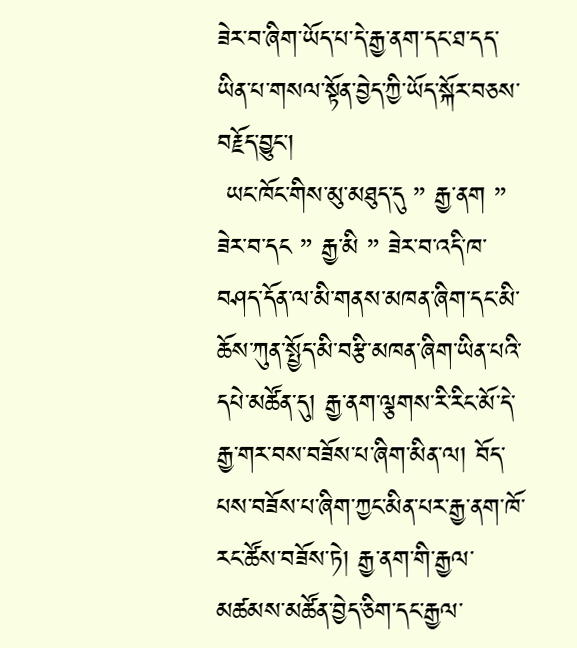ཟེར་བ་ཞིག་ཡོད་པ་དེ་རྒྱ་ནག་དང་ཐ་དད་ཡིན་པ་གསལ་སྟོན་བྱེད་ཀྱི་ཡོད་སྐོར་བཅས་བརྗོད་བྱུང་།
 ཡང་ཁོང་གིས་མུ་མཐུད་དུ ” རྒྱ་ནག ” ཟེར་བ་དང ” རྒྱ་མི ” ཟེར་བ་འདི་ཁ་བཤད་དོན་ལ་མི་གནས་མཁན་ཞིག་དང་མི་ཆོས་ཀུན་སྤྱོད་མི་བརྩི་མཁན་ཞིག་ཡིན་པའི་དཔེ་མཚོན་དུ། རྒྱ་ནག་ལྕགས་རི་རིང་མོ་དེ་རྒྱ་གར་བས་བཟོས་པ་ཞིག་མིན་ལ། བོད་པས་བཟོས་པ་ཞིག་ཀྱང་མིན་པར་རྒྱ་ནག་ཁོ་རང་ཚོས་བཟོས་ཏེ། རྒྱ་ནག་གི་རྒྱལ་མཚམས་མཚོན་བྱེད་ཅིག་དང་རྒྱལ་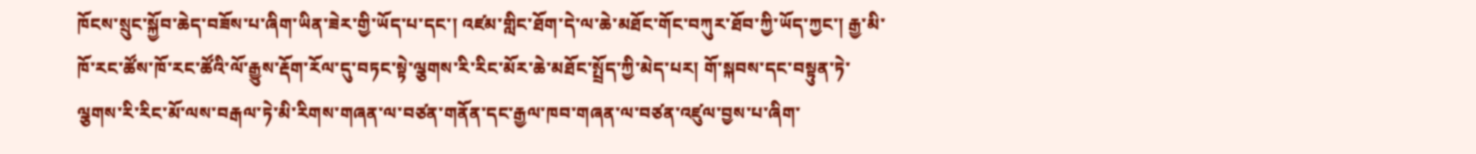ཁོངས་སྲུང་སྐྱོབ་ཆེད་བཟོས་པ་ཞིག་ཡིན་ཟེར་གྱི་ཡོད་པ་དང་། འཛམ་གླིང་ཐོག་དེ་ལ་ཆེ་མཐོང་གོང་བཀུར་ཐོབ་ཀྱི་ཡོད་ཀྱང་། རྒྱ་མི་ཁོ་རང་ཚོས་ཁོ་རང་ཚོའི་ལོ་རྒྱུས་རྡོག་རོལ་དུ་བཏང་སྟེ་ལྕགས་རི་རིང་མོར་ཆེ་མཐོང་སྤྲོད་ཀྱི་མེད་པར། གོ་སྐབས་དང་བསྟུན་ཏེ་ལྕགས་རི་རིང་མོ་ལས་བརྒལ་ཏེ་མི་རིགས་གཞན་ལ་བཙན་གནོན་དང་རྒྱལ་ཁབ་གཞན་ལ་བཙན་འཛུལ་བྱས་པ་ཞིག་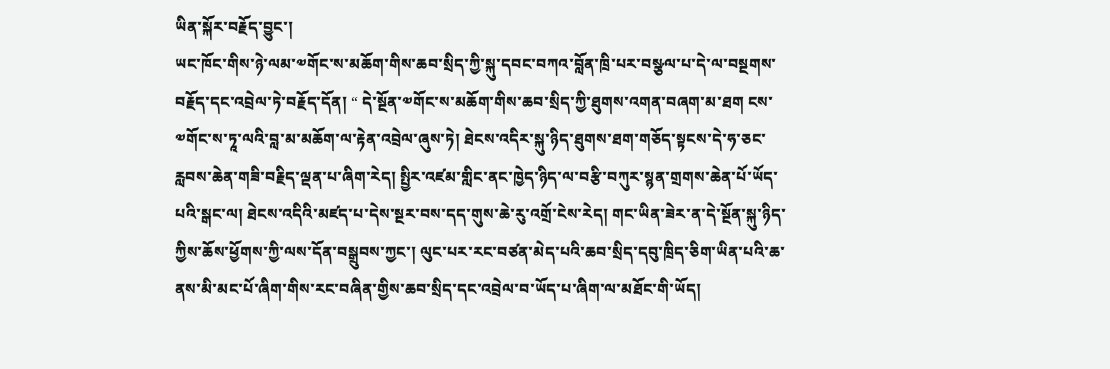ཡིན་སྐོར་བརྗོད་བྱུང་།
ཡང་ཁོང་གིས་ཉེ་ལམ་༧གོང་ས་མཆོག་གིས་ཆབ་སྲིད་ཀྱི་སྐུ་དབང་བཀའ་བློན་ཁྲི་པར་བསྩལ་པ་དེ་ལ་བསྔགས་བརྗོད་དང་འབྲེལ་ཏེ་བརྗོད་དོན། “ དེ་སྔོན་༧གོང་ས་མཆོག་གིས་ཆབ་སྲིད་ཀྱི་ཐུགས་འགན་བཞག་མ་ཐག ངས་༧གོང་ས་ཏཱ་ལའི་བླ་མ་མཆོག་ལ་རྟེན་འབྲེལ་ཞུས་ཏེ། ཐེངས་འདིར་སྐུ་ཉིད་ཐུགས་ཐག་གཅོད་སྟངས་དེ་ཧ་ཅང་རླབས་ཆེན་གཟི་བརྗིད་ལྡན་པ་ཞིག་རེད། སྤྱིར་འཛམ་གླིང་ནང་ཁྱེད་ཉིད་ལ་བརྩི་བཀུར་སྙན་གྲགས་ཆེན་པོ་ཡོད་པའི་སྒང་ལ། ཐེངས་འདིའི་མཛད་པ་དེས་སྔར་བས་དད་གུས་ཆེ་རུ་འགྲོ་ངེས་རེད། གང་ཡིན་ཟེར་ན་དེ་སྔོན་སྐུ་ཉིད་ཀྱིས་ཆོས་ཕྱོགས་ཀྱི་ལས་དོན་བསྒྲུབས་ཀྱང་། ལུང་པར་རང་བཙན་མེད་པའི་ཆབ་སྲིད་དབུ་ཁྲིད་ཅིག་ཡིན་པའི་ཆ་ནས་མི་མང་པོ་ཞིག་གིས་རང་བཞིན་གྱིས་ཆབ་སྲིད་དང་འབྲེལ་བ་ཡོད་པ་ཞིག་ལ་མཐོང་གི་ཡོད།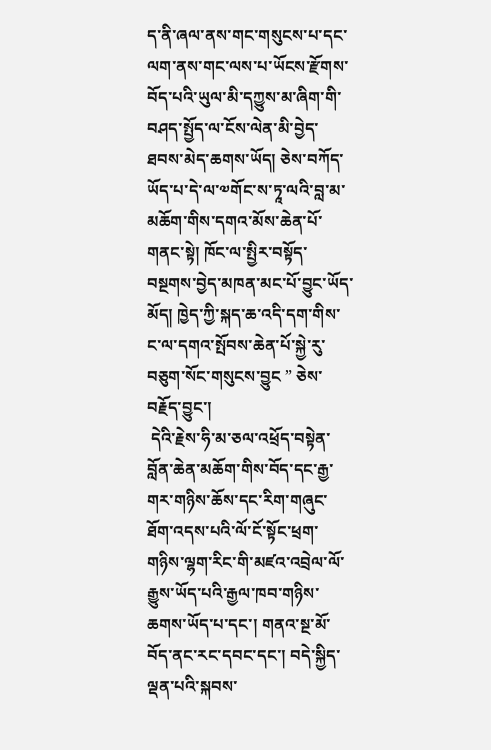ད་ནི་ཞལ་ནས་གང་གསུངས་པ་དང་ལག་ནས་གང་ལས་པ་ཡོངས་རྫོགས་བོད་པའི་ཡུལ་མི་དཀྱུས་མ་ཞིག་གི་བཤད་སྤྱོད་ལ་ངོས་ལེན་མི་བྱེད་ཐབས་མེད་ཆགས་ཡོད། ཅེས་བཀོད་ཡོད་པ་དེ་ལ་༧གོང་ས་ཏཱ་ལའི་བླ་མ་མཆོག་གིས་དགའ་མོས་ཆེན་པོ་གནང་སྟེ། ཁོང་ལ་སྤྱིར་བསྟོད་བསྔགས་བྱེད་མཁན་མང་པོ་བྱུང་ཡོད་མོད། ཁྱེད་ཀྱི་སྐད་ཆ་འདི་དག་གིས་ང་ལ་དགའ་སྤོབས་ཆེན་པོ་སྐྱེ་རུ་བཅུག་སོང་གསུངས་བྱུང ” ཅེས་བརྗོད་བྱུང་།
 དེའི་རྗེས་ཧི་མ་ཅལ་འཕྲོད་བསྟེན་བློན་ཆེན་མཆོག་གིས་བོད་དང་རྒྱ་གར་གཉིས་ཆོས་དང་རིག་གཞུང་ཐོག་འདས་པའི་ལོ་ངོ་སྟོང་ཕྲག་གཉིས་ལྷག་རིང་གི་མཛའ་འབྲེལ་ལོ་རྒྱུས་ཡོད་པའི་རྒྱལ་ཁབ་གཉིས་ཆགས་ཡོད་པ་དང་། གནའ་སྔ་མོ་བོད་ནང་རང་དབང་དང་། བདེ་སྐྱིད་ལྡན་པའི་སྐབས་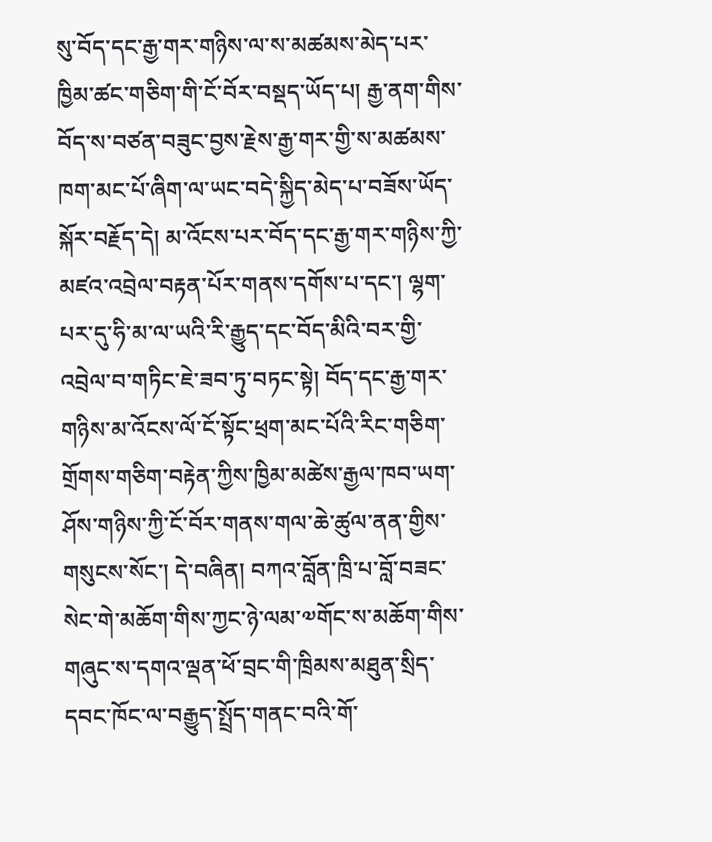སུ་བོད་དང་རྒྱ་གར་གཉིས་ལ་ས་མཚམས་མེད་པར་ཁྱིམ་ཚང་གཅིག་གི་ངོ་བོར་བསྡད་ཡོད་པ། རྒྱ་ནག་གིས་བོད་ས་བཙན་བཟུང་བྱས་རྗེས་རྒྱ་གར་གྱི་ས་མཚམས་ཁག་མང་པོ་ཞིག་ལ་ཡང་བདེ་སྐྱིད་མེད་པ་བཟོས་ཡོད་སྐོར་བརྗོད་དེ། མ་འོངས་པར་བོད་དང་རྒྱ་གར་གཉིས་ཀྱི་མཛའ་འབྲེལ་བརྟན་པོར་གནས་དགོས་པ་དང་། ལྷག་པར་དུ་ཧི་མ་ལ་ཡའི་རི་རྒྱུད་དང་བོད་མིའི་བར་གྱི་འབྲེལ་བ་གཏིང་ཇེ་ཟབ་ཏུ་བཏང་སྟེ། བོད་དང་རྒྱ་གར་གཉིས་མ་འོངས་ལོ་ངོ་སྟོང་ཕྲག་མང་པོའི་རིང་གཅིག་གྲོགས་གཅིག་བརྟེན་ཀྱིས་ཁྱིམ་མཚེས་རྒྱལ་ཁབ་ཡག་ཤོས་གཉིས་ཀྱི་ངོ་བོར་གནས་གལ་ཆེ་ཚུལ་ནན་གྱིས་གསུངས་སོང་། དེ་བཞིན། བཀའ་བློན་ཁྲི་པ་བློ་བཟང་སེང་གེ་མཆོག་གིས་ཀྱང་ཉེ་ལམ་༧གོང་ས་མཆོག་གིས་གཞུང་ས་དགའ་ལྡན་ཕོ་བྲང་གི་ཁྲིམས་མཐུན་སྲིད་དབང་ཁོང་ལ་བརྒྱུད་སྤྲོད་གནང་བའི་གོ་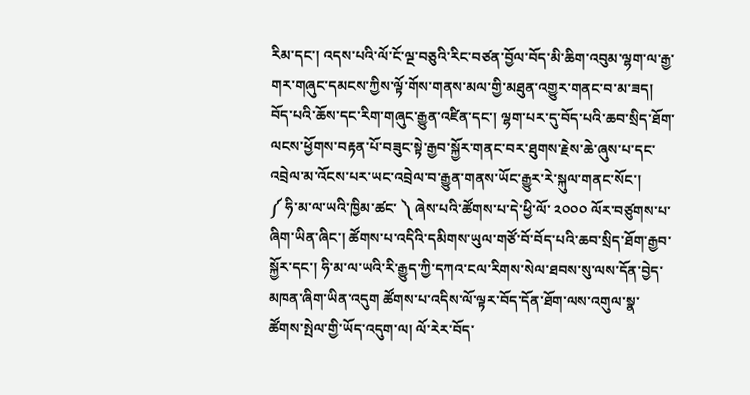རིམ་དང་། འདས་པའི་ལོ་ངོ་ལྔ་བཅུའི་རིང་བཙན་བྱོལ་བོད་མི་ཆིག་འབུམ་ལྷག་ལ་རྒྱ་གར་གཞུང་དམངས་ཀྱིས་ལྟོ་གོས་གནས་མལ་གྱི་མཐུན་འགྱུར་གནང་བ་མ་ཟད། བོད་པའི་ཆོས་དང་རིག་གཞུང་རྒྱུན་འཛིན་དང་། ལྷག་པར་དུ་བོད་པའི་ཆབ་སྲིད་ཐོག་ལངས་ཕྱོགས་བརྟན་པོ་བཟུང་སྟེ་རྒྱབ་སྐྱོར་གནང་བར་ཐུགས་རྗེས་ཆེ་ཞུས་པ་དང་འབྲེལ་མ་འོངས་པར་ཡང་འབྲེལ་བ་རྒྱུན་གནས་ཡོང་རྒྱུར་རེ་སྐུལ་གནང་སོང་།
༼ ཧི་མ་ལ་ཡའི་ཁྱིམ་ཚང་ ༽ ཞེས་པའི་ཚོགས་པ་དེ་ཕྱི་ལོ་ ༢༠༠༠ ལོར་བཙུགས་པ་ཞིག་ཡིན་ཞིང་། ཚོགས་པ་འདིའི་དམིགས་ཡུལ་གཙོ་བོ་བོད་པའི་ཆབ་སྲིད་ཐོག་རྒྱབ་སྐྱོར་དང་། ཧི་མ་ལ་ཡའི་རི་རྒྱུད་ཀྱི་དཀའ་ངལ་རིགས་སེལ་ཐབས་སུ་ལས་དོན་བྱེད་མཁན་ཞིག་ཡིན་འདུག ཚོགས་པ་འདིས་ལོ་ལྟར་བོད་དོན་ཐོག་ལས་འགུལ་སྣ་ཚོགས་སྤེལ་གྱི་ཡོད་འདུག་ལ། ལོ་རེར་བོད་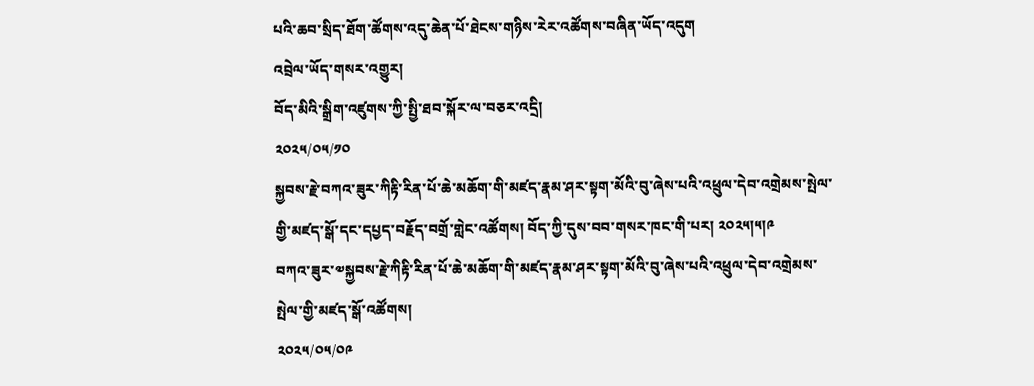པའི་ཆབ་སྲིད་ཐོག་ཚོགས་འདུ་ཆེན་པོ་ཐེངས་གཉིས་རེར་འཚོགས་བཞིན་ཡོད་འདུག
འབྲེལ་ཡོད་གསར་འགྱུར།
བོད་མིའི་སྒྲིག་འཛུགས་ཀྱི་སྤྱི་ཐབ་སྐོར་ལ་བཅར་འདྲི།
༢༠༢༥/༠༥/༡༠
སྐྱབས་རྗེ་བཀའ་ཟུར་ཀིརྟི་རིན་པོ་ཆེ་མཆོག་གི་མཛད་རྣམ་ཤར་སྟག་མོའི་བུ་ཞེས་པའི་འཕྲུལ་དེབ་འགྲེམས་སྤེལ་གྱི་མཛད་སྒོ་དང་དཔྱད་བརྗོད་བགྲོ་གླེང་འཚོགས། བོད་ཀྱི་དུས་བབ་གསར་ཁང་གི་པར། ༢༠༢༥།༥།༩
བཀའ་ཟུར་༧སྐྱབས་རྗེ་ཀིརྟི་རིན་པོ་ཆེ་མཆོག་གི་མཛད་རྣམ་ཤར་སྟག་མོའི་བུ་ཞེས་པའི་འཕྲུལ་དེབ་འགྲེམས་སྤེལ་གྱི་མཛད་སྒོ་འཚོགས།
༢༠༢༥/༠༥/༠༩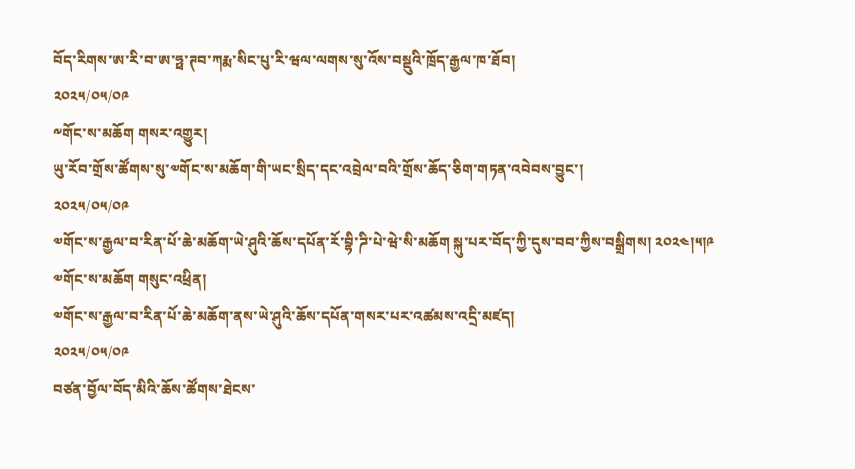བོད་རིགས་ཨ་རི་བ་ཨ་ཧྥ་ཊབ་ཀརྨ་སིང་པུ་རི་ཝལ་ལགས་སུ་འོས་བསྡུའི་ཁྲོད་རྒྱལ་ཁ་ཐོབ།
༢༠༢༥/༠༥/༠༩
༸གོང་ས་མཆོག གསར་འགྱུར།
ཡུ་རོབ་གྲོས་ཚོགས་སུ་༧གོང་ས་མཆོག་གི་ཡང་སྲིད་དང་འབྲེལ་བའི་གྲོས་ཆོད་ཅིག་གཏན་འབེབས་བྱུང་།
༢༠༢༥/༠༥/༠༩
༧གོང་ས་རྒྱལ་བ་རིན་པོ་ཆེ་མཆོག་ཡེ་ཤུའི་ཆོས་དཔོན་རོ་བྷི་ཌི་པེ་ཝེ་སི་མཆོག སྐུ་པར་བོད་ཀྱི་དུས་བབ་ཀྱིས་བསྒྲིགས། ༢༠༢༤།༥།༩
༧གོང་ས་མཆོག གསུང་འཕྲིན།
༧གོང་ས་རྒྱལ་བ་རིན་པོ་ཆེ་མཆོག་ནས་ཡེ་ཤུའི་ཆོས་དཔོན་གསར་པར་འཚམས་འདྲི་མཛད།
༢༠༢༥/༠༥/༠༩
བཙན་བྱོལ་བོད་མིའི་ཆོས་ཚོགས་ཐེངས་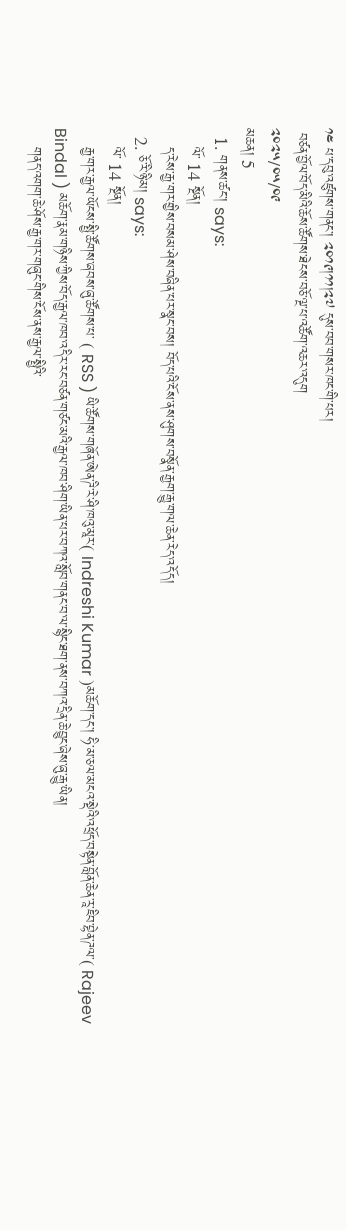༡༤ པ་དབུ་འཛུགས་གནང་། ༢༠༡༩།༡༡།༢༧ དུས་བབ་གསར་ཁང་གི་པར།
 བཙན་བྱོལ་བོད་མིའི་ཆོས་ཚོགས་ཐེངས་བཅོ་ལྔ་པ་འཚོག་འཆར་འདུག
༢༠༢༥/༠༥/༠༩
མཆན། 5
  1. གནས་ཚང་། says:
    ལོ་ 14 སྔོན།
    ད་རེས་རྒྱ་གར་གྱིས་བསམ་ཤེས་བཞིན་པར་སྣང་བས། བོད་པའི་ངོས་ནས་ཤུགས་བསྣོན་རྒྱག་རྒྱུ་གལ་ཆེན་རེད་འདོད།
  2. ཅོ་རི་ཉི་མ། says:
    ལོ་ 14 སྔོན།
    རྒྱ་གར་རྒྱལ་ཡོངས་སྤྱི་ཚོགས་ཞབས་ཞུ་ཚོགས་པ་ ( RSS ) ཡི་ཚོགས་གཞོན་ཨེན་ཌི་རེ་ཤི་ཁའུ་མཱར་( Indreshi Kumar )མཆོག་དང་། ཧི་མ་ཅལ་མངའ་སྡེའི་འཕྲོད་བསྟེན་བློན་ཆེན་རཱ་ཇིབ་བྷེན་ཌལ་( Rajeev Bindal ) མཆོག་རྣམ་གཉིས་ཀྱིས་བོད་རྒྱལ་ཁབ་འདིར་རང་བཙན་གཙང་མའི་རྒྱལ་ཁབ་ཤིག་ཡིན་པར་བཀའ་སློབ་གནང་བ་ལ་སྙིང་ཐག་ནས་བཀའ་དྲིན་ཆེ་བྱུང་ཞེས་ཞུ་རྒྱུ་ཡིན།
    གནད་འགག་ཆེ་ཤོས་རྒྱ་གར་གཞུང་གིས་ངོས་ནས་རྒྱལ་སྤྱིའི་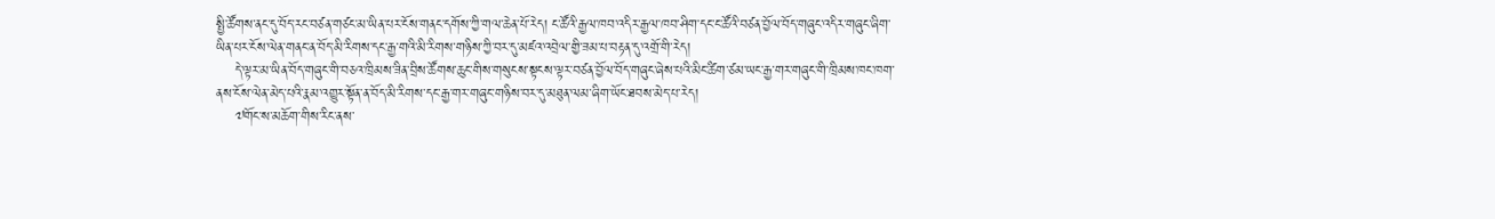སྤྱི་ཚོགས་ནང་དུ་བོད་རང་བཙན་གཙང་མ་ཡིན་པར་ངོས་གནང་དགོས་ཀྱི་གལ་ཆེན་པོ་རེད། ང་ཚོའི་རྒྱལ་ཁབ་འདིར་རྒྱལ་ཁབ་ཤིག་དང་ང་ཚོའི་བཙན་བྱོལ་བོད་གཞུང་འདིར་གཞུང་ཞིག་ཡིན་པར་ངོས་ལེན་གནང་ན་བོད་མི་རིགས་དང་རྒྱ་གའི་མི་རིགས་གཉིས་ཀྱི་བར་དུ་མཛའ་འབྲེལ་གྱི་ཟམ་པ་བརྟན་དུ་འགྲོ་གི་རེད།
    དེ་ལྟར་མ་ཡིན་བོད་གཞུང་གི་བཅའ་ཁྲིམས་ཟིན་བྲིས་ཚོགས་ཆུང་གིས་གསུངས་སྟངས་ལྟར་བཙན་བྱོལ་བོད་གཞུང་ཞེས་པའི་མིང་ཚིག་ཙམ་ཡང་རྒྱ་གར་གཞུང་གི་ཁྲིམས་ཁང་ཁག་ནས་ངོས་ལེན་མེད་པའི་རྣམ་འགྱུར་སྟོན་ན་བོད་མི་རིགས་དང་རྒྱ་གར་གཞུང་གཉིས་བར་དུ་མཐུན་ལམ་ཞིག་ཡོང་ཐབས་མེད་པ་རེད།
    ༧གོང་ས་མཆོག་གིས་རིང་ནས་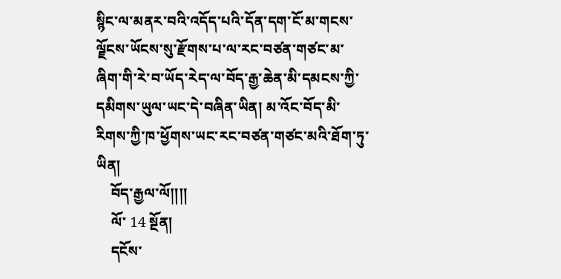སྙིང་ལ་མནར་བའི་འདོད་པའི་དོན་དག་ངོ་མ་གངས་ལྗོངས་ཡོངས་སུ་རྫོགས་པ་ལ་རང་བཙན་གཙང་མ་ཞིག་གི་རེ་བ་ཡོད་རེད་ལ་བོད་རྒྱ་ཆེན་མི་དམངས་ཀྱི་དམིགས་ཡུལ་ཡང་དེ་བཞིན་ཡིན། མ་འོང་བོད་མི་རིགས་ཀྱི་ཁ་ཕྱོགས་ཡང་རང་བཙན་གཙང་མའི་ཐོག་ཏུ་ཡིན།
    བོད་རྒྱལ་ལོ།།།།
    ལོ་ 14 སྔོན།
    དངོས་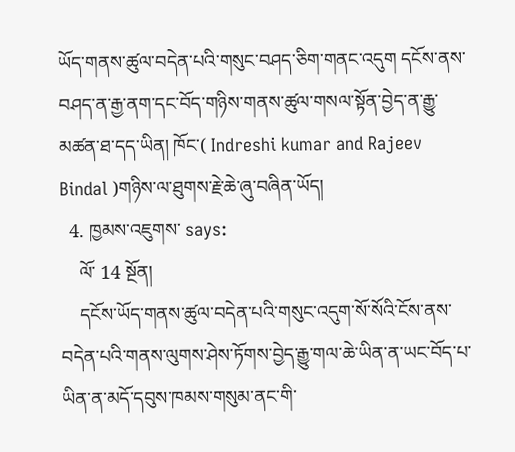ཡོད་གནས་ཚུལ་བདེན་པའི་གསུང་བཤད་ཅིག་གནང་འདུག དངོས་ནས་བཤད་ན་རྒྱ་ནག་དང་བོད་གཉིས་གནས་ཚུལ་གསལ་སྟོན་བྱེད་ན་རྒྱུ་མཚན་ཐ་དད་ཡིན། ཁོང་( Indreshi kumar and Rajeev Bindal )གཉིས་ལ་ཐུགས་རྗེ་ཆེ་ཞུ་བཞིན་ཡོད།
  4. ཁྱམས་འཇུགས་ says:
    ལོ་ 14 སྔོན།
    དངོས་ཡོད་གནས་ཚུལ་བདེན་པའི་གསུང་འདུག་སོ་སོའི་ངོས་ནས་བདེན་པའི་གནས་ལུགས་ཤེས་ཏོགས་བྱེད་རྒྱུ་གལ་ཆེ་ཡིན་ན་ཡང་བོད་པ་ཡིན་ན་མདོ་དབུས་ཁམས་གསུམ་ནང་གི་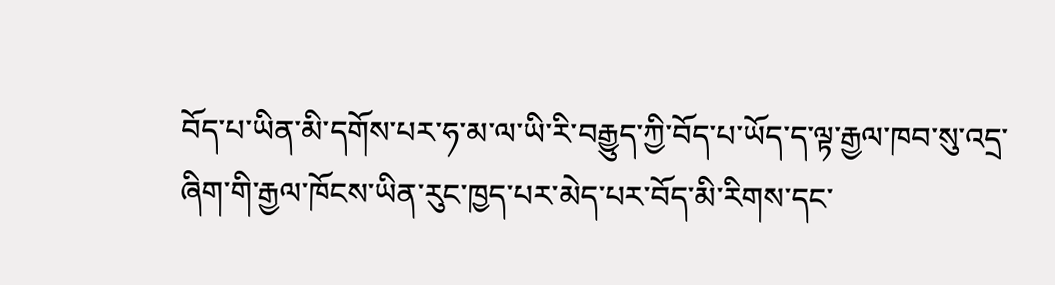བོད་པ་ཡིན་མི་དགོས་པར་ཧ་མ་ལ་ཡི་རི་བརྒྱུད་ཀྱི་བོད་པ་ཡོད་ད་ལྟ་རྒྱལ་ཁབ་སུ་འདྲ་ཞིག་གི་རྒྱལ་ཁོངས་ཡིན་རུང་ཁྱད་པར་མེད་པར་བོད་མི་རིགས་དང་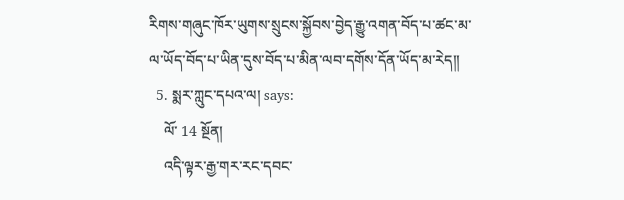རིགས་གཞུང་ཁོར་ཡུགས་སྲུངས་སྐྱོབས་བྱེད་རྒྱུ་འགན་བོད་པ་ཚང་མ་ལ་ཡོད་བོད་པ་ཡིན་དུས་བོད་པ་མིན་ལབ་དགོས་དོན་ཡོད་མ་རེད།།
  5. སྨར་ཀླུང་དཔའ་ལ། says:
    ལོ་ 14 སྔོན།
    འདི་ལྟར་རྒྱ་གར་རང་དབང་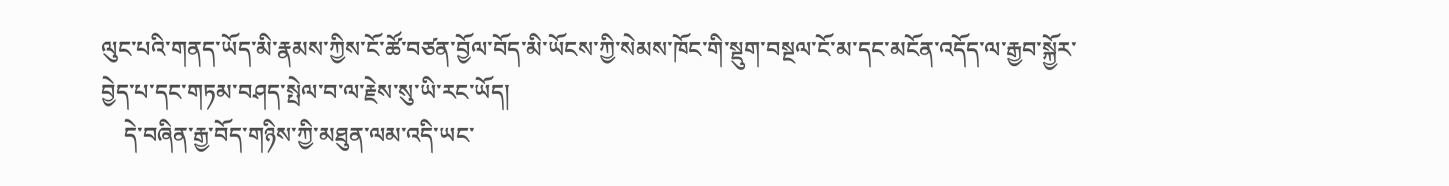ལུང་པའི་གནད་ཡོད་མི་རྣམས་ཀྱིས་ངོ་ཚོ་བཙན་བྱོལ་བོད་མི་ཡོངས་ཀྱི་སེམས་ཁོང་གི་སྡུག་བསྔལ་ངོ་མ་དང་མངོན་འདོད་ལ་རྒྱབ་སྐྱོར་བྱེད་པ་དང་གཏམ་བཤད་སྤེལ་བ་ལ་རྗེས་སུ་ཡི་རང་ཡོད།
    དེ་བཞིན་རྒྱ་བོད་གཉིས་ཀྱི་མཐུན་ལམ་འདི་ཡང་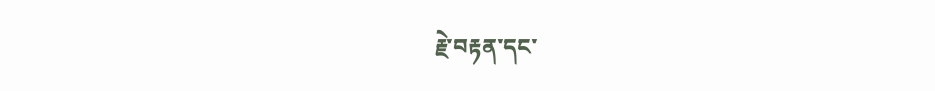རྗེ་བརྟན་དང་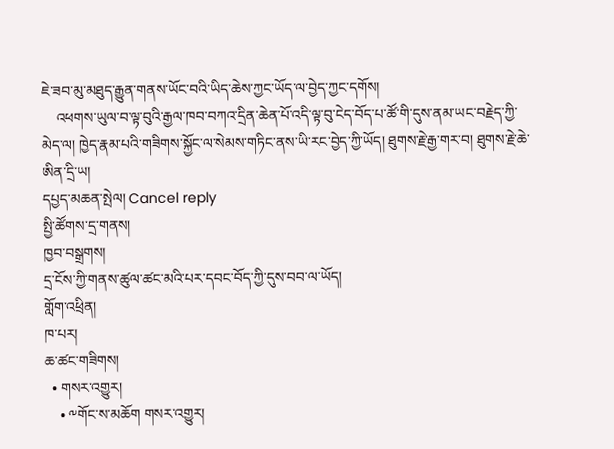ཇེ་ཟབ་མུ་མཐུད་རྒྱུན་གནས་ཡོང་བའི་ཡིད་ཆེས་ཀྱང་ཡོད་ལ་བྱེད་ཀྱང་དགོས།
    འཕགས་ཡུལ་བ་ལྟ་བུའི་རྒྱལ་ཁབ་བཀའ་དྲིན་ཆེན་པོ་འདི་ལྟ་བུ་ངེད་བོད་པ་ཚོ་གི་དུས་ནམ་ཡང་བརྗེད་ཀྱི་མེད་ལ། ཁྱེད་རྣམ་པའི་གཟིགས་སྐྱོང་ལ་སེམས་གཏིང་ནས་ཡི་རང་བྱེད་ཀྱི་ཡོད། ཐུགས་རྗེ་རྒྱ་གར་བ། ཐུགས་རྗེ་ཆེ་ཨིན་དྲི་ཡ།
དཔྱད་མཆན་སྤེལ། Cancel reply
སྤྱི་ཚོགས་དྲ་གནས།
ཁྱབ་བསྒྲགས།
དྲ་ངོས་ཀྱི་གནས་ཚུལ་ཚང་མའི་པར་དབང་བོད་ཀྱི་དུས་བབ་ལ་ཡོད།
གློག་འཕྲིན།
ཁ་པར།
ཆ་ཚང་གཟིགས།
  • གསར་འགྱུར།
    • ༸གོང་ས་མཆོག གསར་འགྱུར།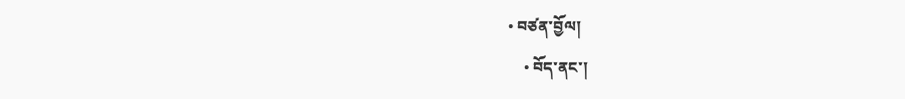• བཙན་བྱོལ།
    • བོད་ནང་།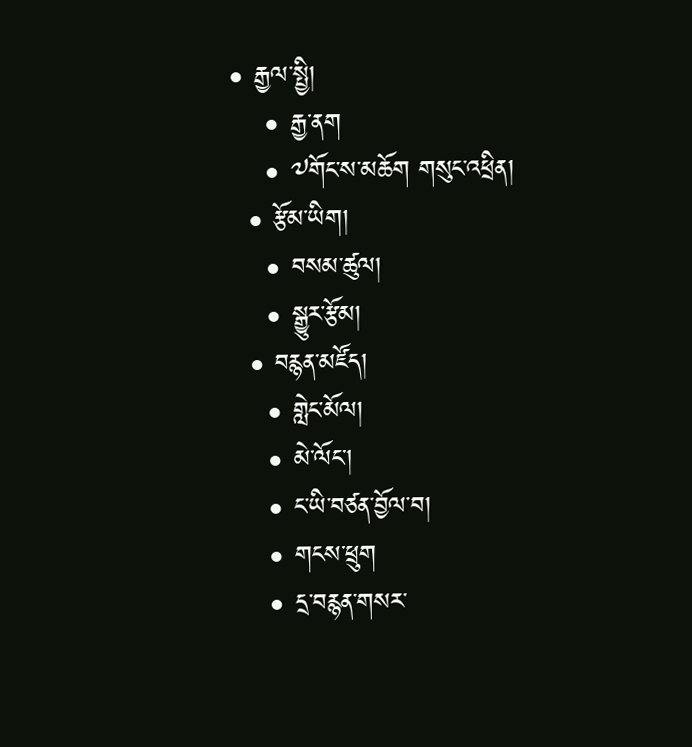• རྒྱལ་སྤྱི།
    • རྒྱ་ནག
    • ༧གོང་ས་མཆོག གསུང་འཕྲིན།
  • རྩོམ་ཡིག།
    • བསམ་ཚུལ།
    • སྒྱུར་རྩོམ།
  • བརྙན་མཛོད།
    • གླེང་མོལ།
    • མེ་ལོང་།
    • ང་ཡི་བཙན་བྱོལ་བ།
    • གངས་ཕྲུག
    • དྲ་བརྙན་གསར་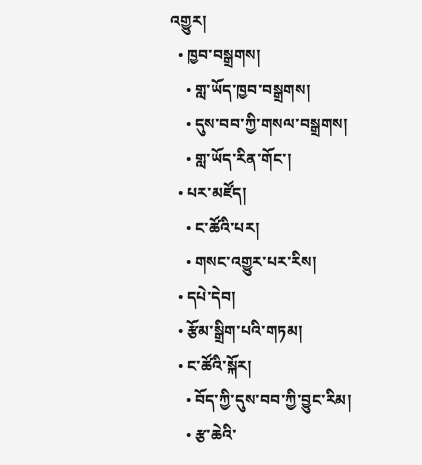འགྱུར།
  • ཁྱབ་བསྒྲགས།
    • གླ་ཡོད་ཁྱབ་བསྒྲགས།
    • དུས་བབ་ཀྱི་གསལ་བསྒྲགས།
    • གླ་ཡོད་རིན་གོང་།
  • པར་མཛོད།
    • ང་ཚོའི་པར།
    • གསང་འགྱུར་པར་རིས།
  • དཔེ་དེབ།
  • རྩོམ་སྒྲིག་པའི་གཏམ།
  • ང་ཚོའི་སྐོར།
    • བོད་ཀྱི་དུས་བབ་ཀྱི་བྱུང་རིམ།
    • རྩ་ཆེའི་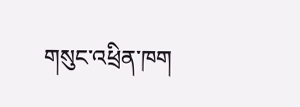གསུང་འཕྲིན་ཁག